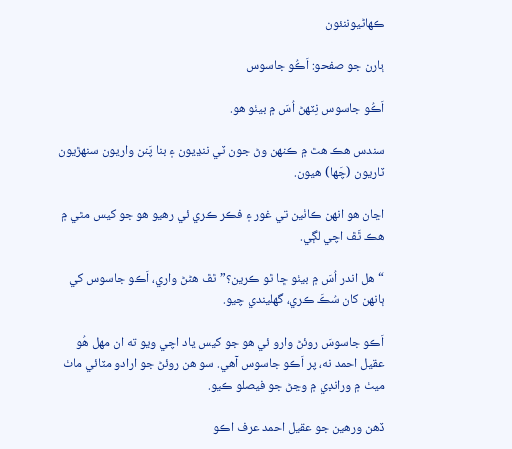ڪهاڻيوننئون

ٻارن جو صفحو: اَڪُو جاسوس

اَڪُو جاسوس نِٽھڻ اُسَ ۾ بيٺو ھو.

سندس ھڪ ھٿ ۾ ڪنھن وڻ جون ٽي ننڍيون ۽ بنا پَنن واريون سنهڙيون ٽاريون (چَھا) ھيون.

اڃان ھو انهن ڪاٺين تي غور ۽ فڪر ڪري ئي رھيو ھو جو کيس مٿي ۾ ھڪ ٿَڦ اچي لڳي.

“ھل اندر اُسَ ۾ بيٺو ڇا ٿو ڪرين؟” ٿڦ ھڻڻ واري، اَڪو جاسوس کي ٻانھن کان سُڪَ ڪري، گهليندي چيو.

اَڪو جاسوسَ روئڻ وارو ئي ھو جو کيس ياد اچي ويو ته ان مھل ھُو عقيل احمد نه، پر اَڪو جاسوس آھي. سو ھن روئڻ جو ارادو مٽائي ماٺ ميٺ ۾ ورانڊي ۾ وڃڻ جو فيصلو ڪيو.

ڏھن ورھين جو عقيل احمد عرف اڪو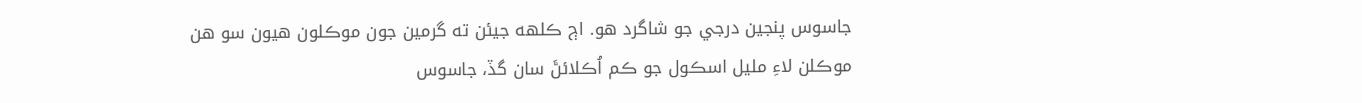جاسوس پنجين درجي جو شاگرد ھو. اڄ ڪلهه جيئن ته گرمين جون موڪلون ھيون سو ھن موڪلن لاءِ مليل اسڪول جو ڪم اُڪلائڻَ سان گڏ، جاسوس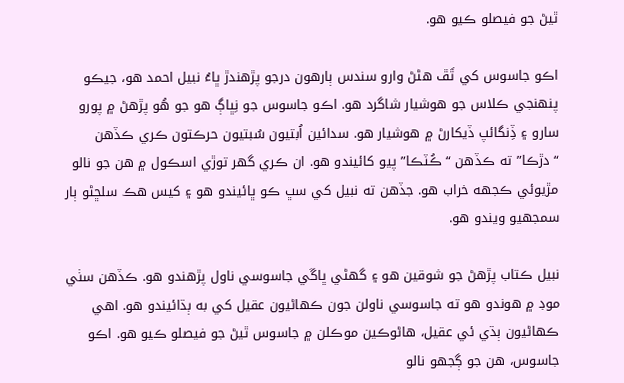ٿيڻ جو فيصلو ڪيو ھو.

اڪو جاسوس کي ٿَڦ ھڻڻ وارو سندس ٻارھون درجو پڙھندڙ ڀاءُ نبيل احمد ھو، جيڪو پنھنجي ڪلاس جو ھوشيار شاگرد ھو. اڪو جاسوس جو نِڀاڳ ھو جو ھُو پڙھڻ ۾ پورو سارو ۽ ڏِنگائپ ڏيکارڻ ۾ ھوشيار ھو. سدائين اُبتيون سُبتيون حرڪتون ڪري ڪڏھن “دڙڪا” ته ڪڏھن “ڪُٽڪا” پيو کائيندو ھو. ان ڪري گهر توڙي اسڪول ۾ ھن جو نالو مڙيوئي ڪجهه خراب ھو. جڏھن ته نبيل کي سڀ ڪو ڀائيندو ھو ۽ کيس ھڪ سلڇڻو ٻار سمجهيو ويندو ھو.

نبيل ڪتاب پڙھڻ جو شوقين هو ۽ گهڻي ڀاڱي جاسوسي ناول پڙھندو ھو. ڪڏھن سٺي موڊ ۾ ھوندو ھو ته جاسوسي ناولن جون ڪھاڻيون عقيل کي به ٻڌائيندو ھو. اھي ڪھاڻيون ٻڌي ئي عقيل، ھاڻوڪين موڪلن ۾ جاسوس ٿيڻ جو فيصلو ڪيو ھو. اڪو جاسوس، ھن جو ڳجهو نالو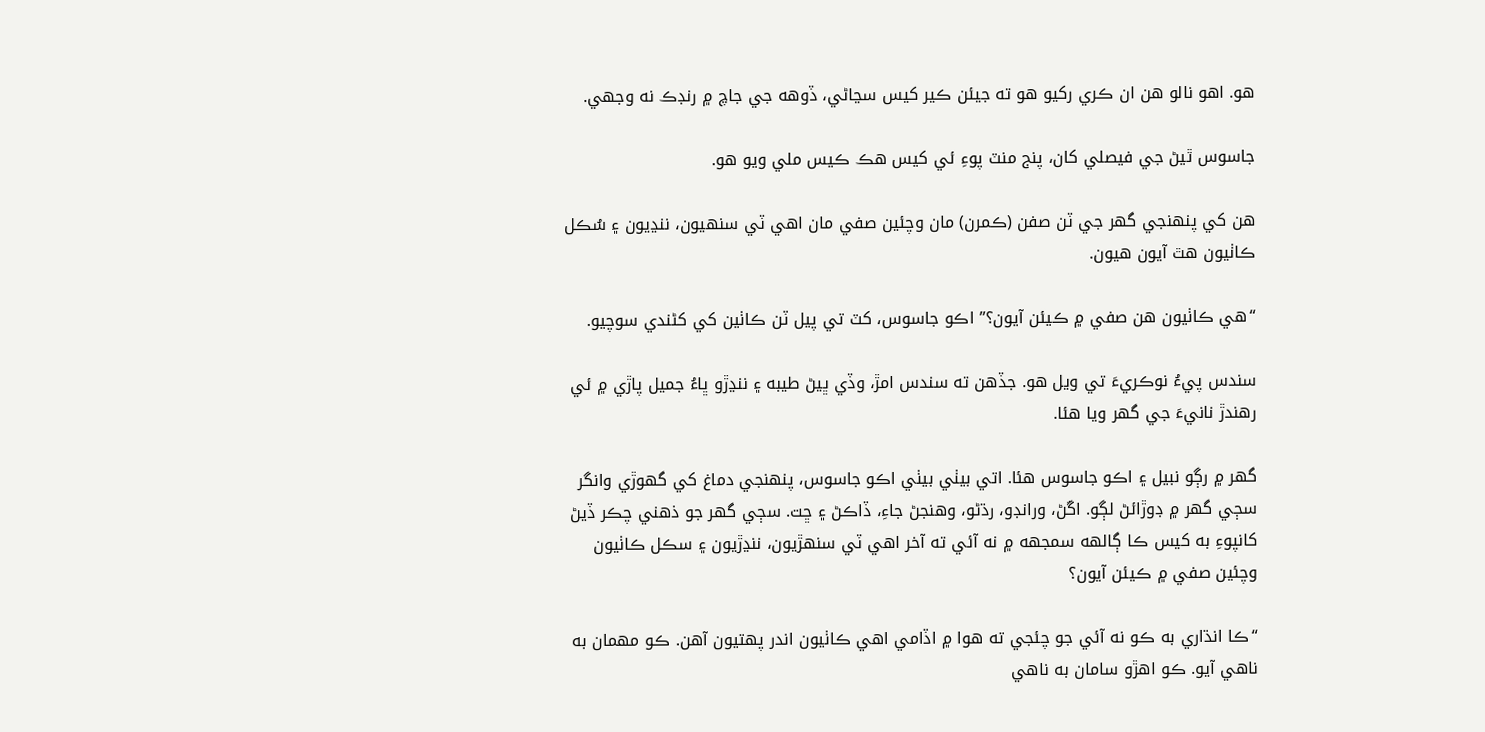ھو. اھو نالو ھن ان ڪري رکيو ھو ته جيئن ڪير کيس سڃاڻي، ڏوھه جي جاچ ۾ رنڊڪ نه وجهي.

جاسوس ٿيڻ جي فيصلي کان، پنج منٽ پوءِ ئي کيس ھڪ ڪيس ملي ويو ھو.

ھن کي پنھنجي گهر جي ٽن صفن (ڪمرن) مان وچئين صفي مان اھي ٽي سنهيون، ننڍيون ۽ سُڪل ڪاٺيون ھٿ آيون ھيون.

“ھي ڪاٺيون ھن صفي ۾ ڪيئن آيون؟” اڪو جاسوس، کٽ تي پيل ٽن ڪاٺين کي کڻندي سوچيو.

سندس پيءُ نوڪريءَ تي ويل ھو. جڏھن ته سندس امڙ، وڏي ڀيڻ طيبه ۽ ننڍڙو ڀاءُ جميل پاڙي ۾ ئي رھندڙ نانيءَ جي گهر ويا ھئا.

گهر ۾ رڳو نبيل ۽ اڪو جاسوس ھئا. اتي بيٺي بيٺي اڪو جاسوس، پنھنجي دماغ کي گهوڙي وانگر سڄي گهر ۾ ڊوڙائڻ لڳو. اڱڻ، ورانڊو، رڌڻو، وھنجڻ جاءِ، ڏاڪڻ ۽ ڇت. سڄي گهر جو ذھني چڪر ڏيڻ کانپوءِ به کيس ڪا ڳالهه سمجهه ۾ نه آئي ته آخر اھي ٽي سنهڙيون، ننڍڙيون ۽ سڪل ڪاٺيون وچئين صفي ۾ ڪيئن آيون؟

“ڪا انڌاري به ڪو نه آئي جو چئجي ته ھوا ۾ اڏامي اھي ڪاٺيون اندر پھتيون آھن. ڪو مھمان به ناھي آيو. ڪو اھڙو سامان به ناھي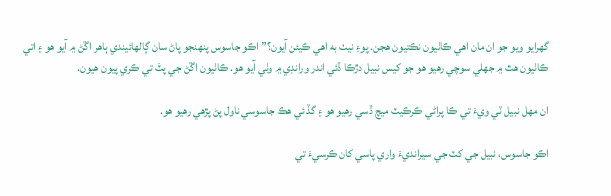گهرايو ويو جو ان مان اھي ڪاٺيون نڪتيون ھجن. پوءِ نيٺ به اھي ڪيئن آيون؟” اڪو جاسوس پنھنجو پاڻ سان ڳالهائيندي ٻاھر اڱڻ ۾ آيو ھو ۽ اتي ڪاٺيون ھٿ ۾ جهلي سوچي رھيو ھو جو کيس نبيل دڙڪا ڏئي اندر ورانڊي ۾ وٺي آيو ھو. ڪاٺيون اڱڻ جي پٽَ تي ڪري پيون ھيون.

ان مھل نبيل ٽي ويءَ تي ڪا پراڻي ڪرڪيٽ ميچ ڏسي رھيو ھو ۽ گڏ ئي ھڪ جاسوسي ناول پڻ پڙھي رھيو ھو.

اڪو جاسوس، نبيل جي کٽ جي سيرانديءَ واري پاسي کان ڪرسيءَ تي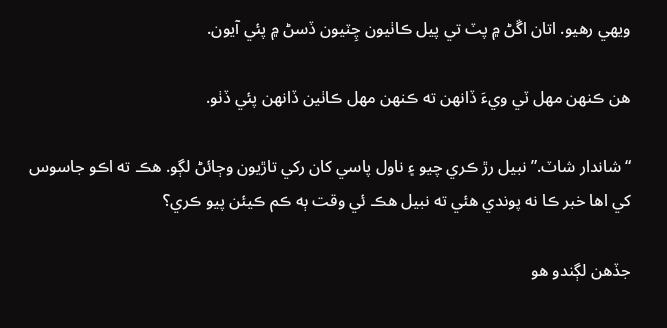ويھي رھيو. اتان اڱڻ ۾ پٽ تي پيل ڪاٺيون چِٽيون ڏسڻ ۾ پئي آيون.

ھن ڪنھن مھل ٽي ويءَ ڏانھن ته ڪنھن مھل ڪاٺين ڏانھن پئي ڏٺو.

“شاندار شاٽ.” نبيل رڙ ڪري چيو ۽ ناول پاسي کان رکي تاڙيون وڄائڻ لڳو. ھڪ ته اڪو جاسوس کي اھا خبر ڪا نه پوندي ھئي ته نبيل ھڪ ئي وقت ٻه ڪم ڪيئن پيو ڪري؟

جڏھن لڳندو ھو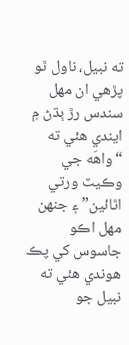ته نبيل، ناول ٿو پڙھي ان مھل سندس رڙ ٻڌڻ ۾ ايندي ھئي ته “واھَه جي وڪيٽ ورتي اٿائين” ۽ جنھن مھل اڪو جاسوس کي پڪ ھوندي ھئي ته نبيل جو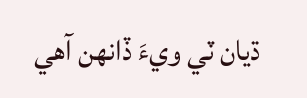ڌيان ٽي ويءَ ڏانھن آھي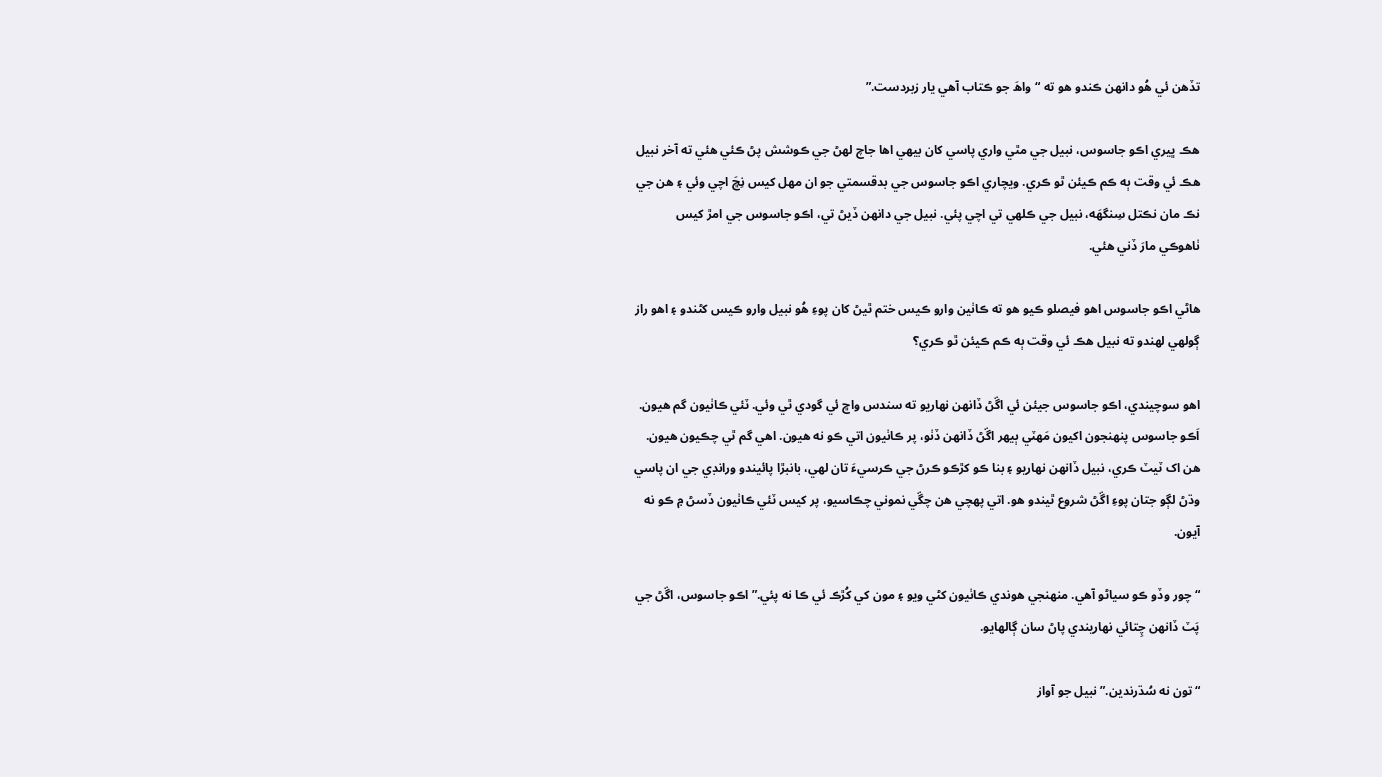تڏھن ئي ھُو دانھن ڪندو ھو ته “واھَ جو ڪتاب آھي يار زبردست.”

ھڪ ڀيري اڪو جاسوس، نبيل جي مٿي واري پاسي کان بيھي اھا جاچ لھڻ جي ڪوشش پڻ ڪئي ھئي ته آخر نبيل ھڪ ئي وقت ٻه ڪم ڪيئن ٿو ڪري. ويچاري اڪو جاسوس جي بدقسمتي جو ان مھل کيس نِڇَ اچي وئي ۽ ھن جي نڪ مان نڪتل سِنگهَه، نبيل جي ڪلهي تي اچي پئي. نبيل جي دانھن ڏيڻ تي، اڪو جاسوس جي امڙ کيس ٺاھوڪي مارَ ڏني ھئي.

ھاڻي اڪو جاسوس اھو فيصلو ڪيو ھو ته ڪاٺين وارو ڪيس ختم ٿيڻ کان پوءِ ھُو نبيل وارو ڪيس کڻندو ۽ اھو راز ڳولهي لھندو ته نبيل ھڪ ئي وقت ٻه ڪم ڪيئن ٿو ڪري؟

اھو سوچيندي، اڪو جاسوس جيئن ئي اڱڻ ڏانھن نھاريو ته سندس واڇ ئي گودي ٿي وئي. ٽئي ڪاٺيون گم ھيون. اَڪو جاسوس پنھنجون اکيون مَھٽي ٻيھر اڱڻ ڏانھن ڏٺو، پر ڪاٺيون اتي ڪو نه ھيون. اھي گم ٿي چڪيون ھيون. ھن اک ٽيٽ ڪري، نبيل ڏانھن نھاريو ۽ بنا ڪو کڙڪو ڪرڻ جي ڪرسيءَ تان لھي، بانبڙا پائيندو ورانڊي جي ان پاسي وڌڻ لڳو جتان پوءِ اڱڻ شروع ٿيندو ھو. اتي پھچي ھن چڱي نموني چڪاسيو، پر کيس ٽئي ڪاٺيون ڏسڻ ۾ ڪو نه آيون.

“چور وڏو ڪو سياڻو آھي. منھنجي ھوندي ڪاٺيون کڻي ويو ۽ مون کي کُڙڪ ئي ڪا نه پئي.” اڪو جاسوس، اڱڻ جي پَٽ ڏانھن چِتائي نھاريندي پاڻ سان ڳالهايو.

“تون نه سُڌرندين.” نبيل جو آواز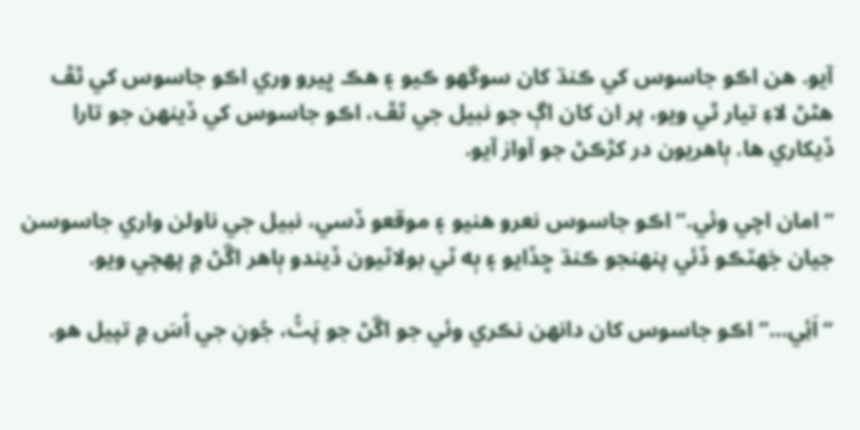آيو. ھن اڪو جاسوس کي ڪنڌ کان سوگهو ڪيو ۽ ھڪ ڀيرو وري اڪو جاسوس کي ٿڦ ھڻڻ لاءِ تيار ٿي ويو، پر ان کان اڳ جو نبيل جي ٿڦ، اڪو جاسوس کي ڏينھن جو تارا ڏيکاري ھا. ٻاھريون در کڙڪڻ جو آواز آيو.

“امان اچي وئي.” اڪو جاسوس نعرو ھنيو ۽ موقعو ڏسي، نبيل جي ناولن واري جاسوسن جيان جَهٽڪو ڏئي پنھنجو ڪنڌ ڇڏايو ۽ ٻه ٽي بولاٽيون ڏيندو ٻاھر اڱڻ ۾ پھچي ويو.

“اَئِي…” اڪو جاسوس کان دانھن نڪري وئي جو اڱڻ جو پَٽُ، جُونِ جي اُسَ ۾ تپيل ھو.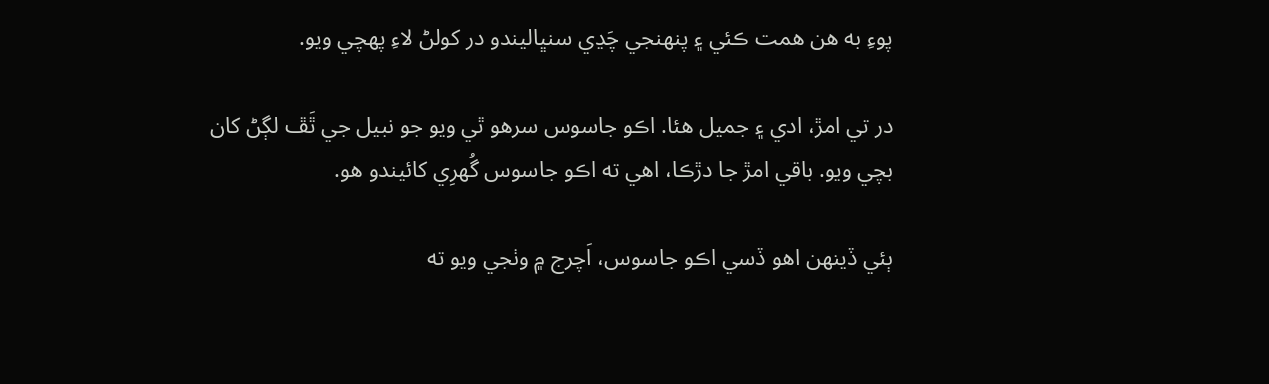پوءِ به ھن ھمت ڪئي ۽ پنھنجي چَڍي سنڀاليندو در کولڻ لاءِ پھچي ويو.

در تي امڙ، ادي ۽ جميل ھئا. اڪو جاسوس سرھو ٿي ويو جو نبيل جي ٿَڦ لڳڻ کان بچي ويو. باقي امڙ جا دڙڪا، اھي ته اڪو جاسوس گُهرِي کائيندو ھو.

ٻئي ڏينھن اھو ڏسي اڪو جاسوس، اَچرج ۾ وٺجي ويو ته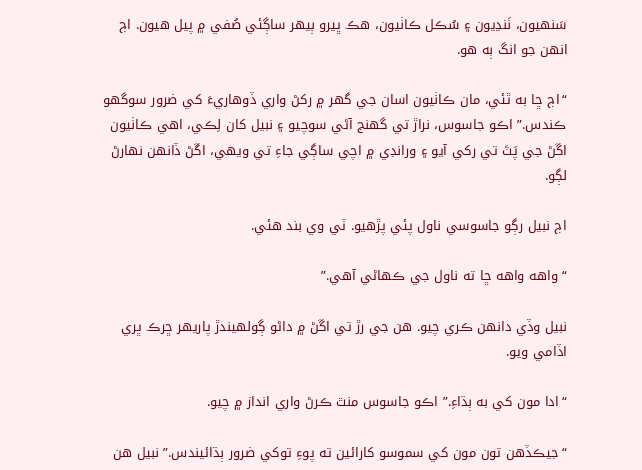سَنهيون، نَنڍيون ۽ سُڪل ڪاٺيون، ھڪ ڀيرو ٻيھر ساڳئي صُفي ۾ پيل ھيون. اڄ انهن جو انگ ٻه ھو.

“اڄ ڇا به ٿئي، مان ڪاٺيون اسان جي گهر ۾ رکڻ واري ڏوھاريءَ کي ضرور سوگهو ڪندس.” اڪو جاسوس، نراڙ تي گهنج آڻي سوچيو ۽ نبيل کان لِڪي، اھي ڪاٺيون اڱڻ جي پَٽَ تي رکي آيو ۽ ورانڊي ۾ اچي ساڳي جاءِ تي ويھي، اڱڻ ڏانھن نھارڻ لڳو.

اڄ نبيل رڳو جاسوسي ناول پئي پڙھيو. ٽي وي بند ھئي.

“واھه واھه ڇا ته ناول جي ڪھاڻي آھي.”

نبيل وڏي دانھن ڪري چيو. ھن جي رڙ تي اڱڻ ۾ داڻو ڳولهيندڙ پاريھر ڇرڪ ڀري اڏامي ويو.

“ادا مون کي به ٻڌاءِ.” اڪو جاسوس منٿ ڪرڻ واري انداز ۾ چيو.

“جيڪڏھن تون مون کي سموسو کارائين ته پوءِ توکي ضرور ٻڌائيندس.” نبيل ھن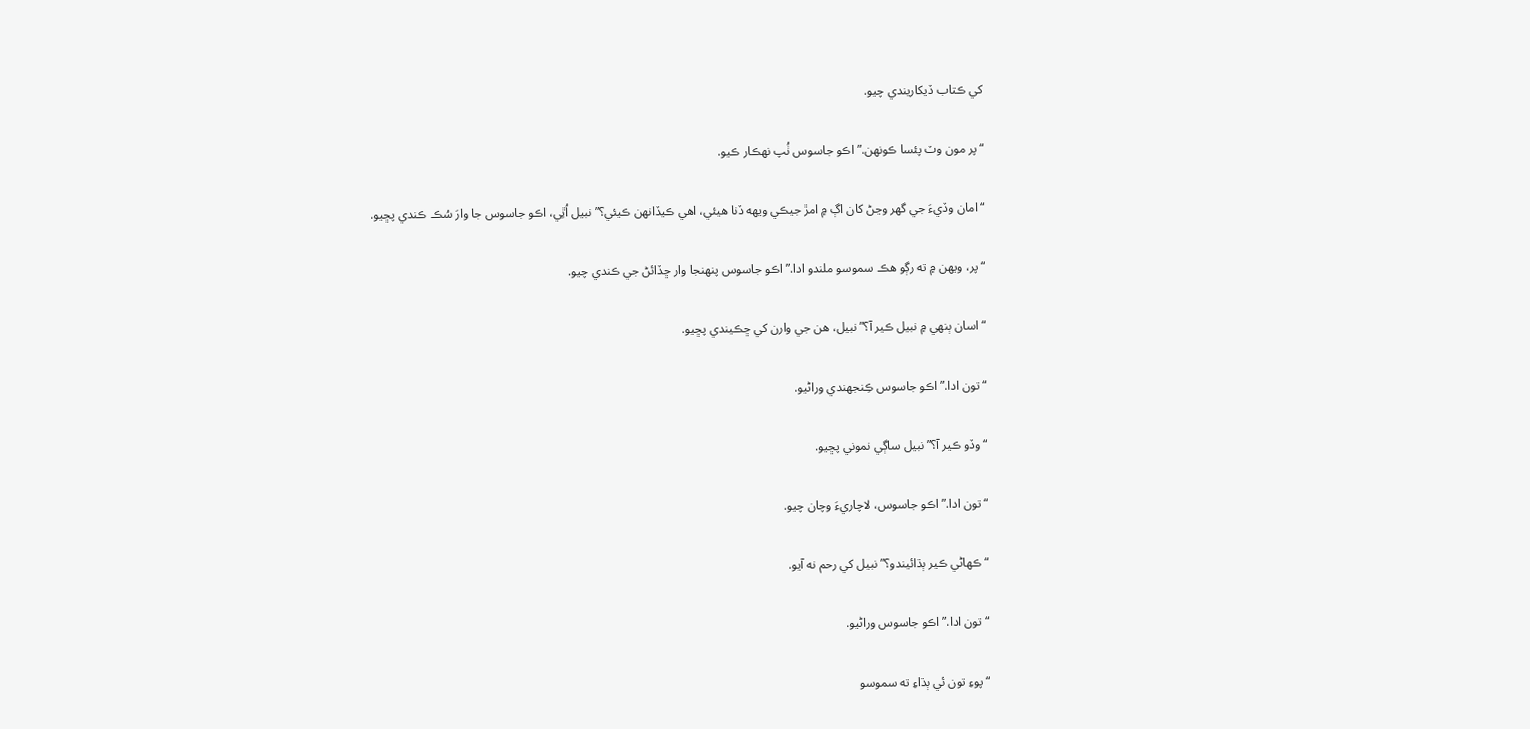کي ڪتاب ڏيکاريندي چيو.

“پر مون وٽ پئسا ڪونهن.” اڪو جاسوس ٺُپ نھڪار ڪيو.

“امان وڏيءَ جي گهر وڃڻ کان اڳ ۾ امڙ جيڪي ويھه ڏنا ھيئي، اھي ڪيڏانھن ڪيئي؟” نبيل اُٿِي، اڪو جاسوس جا وارَ سُڪ ڪندي پڇيو.

“پر، ويھن ۾ ته رڳو ھڪ سموسو ملندو ادا.” اڪو جاسوس پنھنجا وار ڇڏائڻ جي ڪندي چيو.

“اسان ٻنهي ۾ نبيل ڪير آ؟” نبيل، ھن جي وارن کي ڇڪيندي پڇيو.

“تون ادا.” اڪو جاسوس ڪِنجهندي وراڻيو.

“وڏو ڪير آ؟” نبيل ساڳي نموني پڇيو.

“تون ادا.” اڪو جاسوس، لاچاريءَ وچان چيو.

“ڪھاڻي ڪير ٻڌائيندو؟” نبيل کي رحم نه آيو.

“تون ادا.” اڪو جاسوس وراڻيو.

“پوءِ تون ئي ٻڌاءِ ته سموسو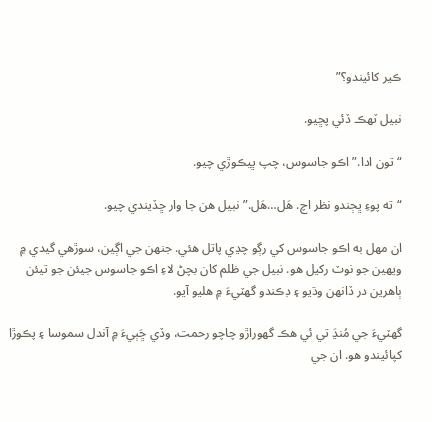ڪير کائيندو؟”

نبيل ٽھڪ ڏئي پڇيو.

“تون ادا.” اڪو جاسوس، چپ ڀيڪوڙي چيو.

“ته پوءِ ڀڄندو نظر اچ. ھَل…ھَل.” نبيل ھن جا وار ڇڏيندي چيو.

ان مھل به اڪو جاسوس کي رڳو چڍي پاتل ھئي. جنھن جي اڳين، سوڙھي گيدي ۾ ويھين جو نوٽ رکيل ھو. نبيل جي ظلم کان بچڻ لاءِ اڪو جاسوس جيئن جو تيئن ٻاھرين در ڏانھن وڌيو ۽ ڊڪندو گهٽيءَ ۾ ھليو آيو.

گهٽيءَ جي مُنڍَ تي ئي ھڪ گهوراڙو چاچو رحمت، وڏي ڇَٻيءَ ۾ آندل سموسا ۽ پڪوڙا کپائيندو ھو. ان جي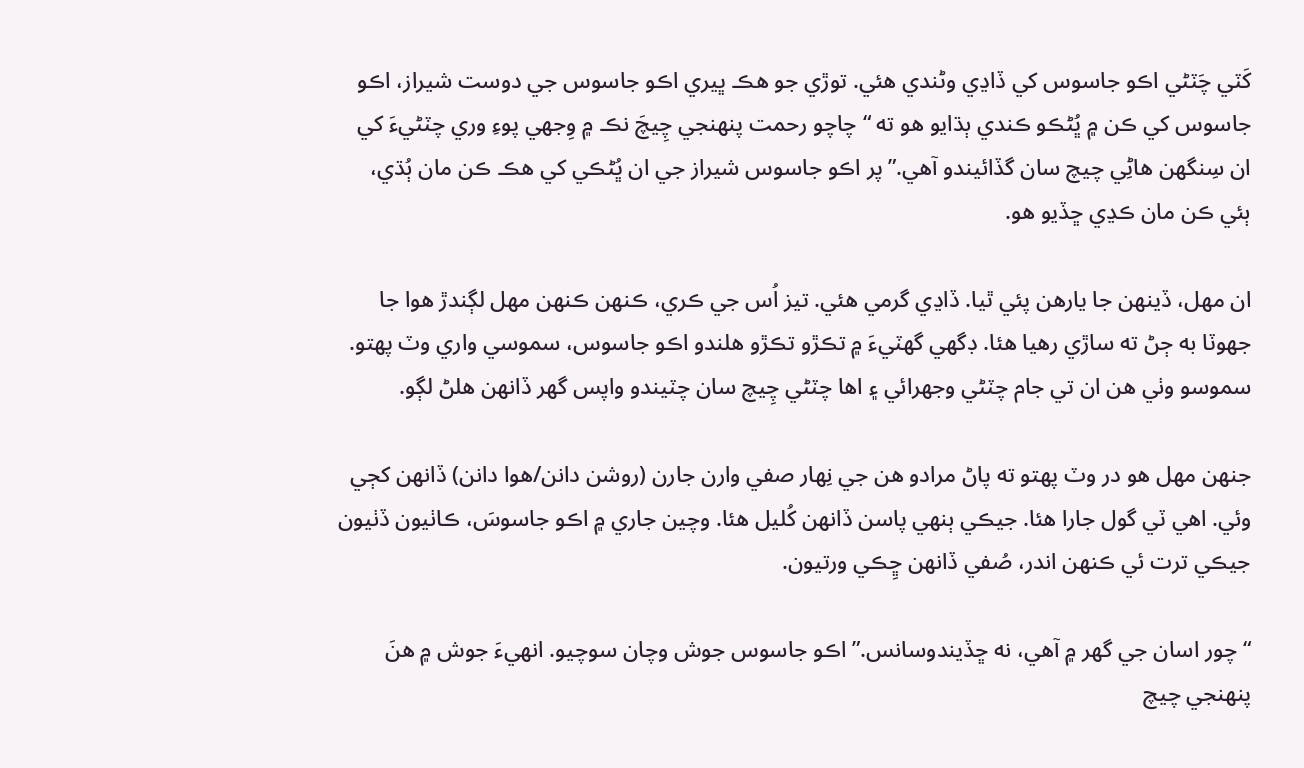کَٽي چَٽڻي اڪو جاسوس کي ڏاڍي وڻندي ھئي. توڙي جو ھڪ ڀيري اڪو جاسوس جي دوست شيراز، اڪو جاسوس کي ڪن ۾ ڀُڻڪو ڪندي ٻڌايو ھو ته “چاچو رحمت پنھنجي چِيچَ نڪ ۾ وِجهي پوءِ وري چٽڻيءَ کي ان سِنگهن ھاڻِي چيچ سان گڏائيندو آھي.” پر اڪو جاسوس شيراز جي ان ڀُڻڪي کي ھڪ ڪن مان ٻُڌي، ٻئي ڪن مان ڪڍي ڇڏيو ھو.

ان مھل، ڏينھن جا يارھن پئي ٿيا. ڏاڍي گرمي ھئي. تيز اُس جي ڪري، ڪنھن ڪنھن مھل لڳندڙ ھوا جا جهوٽا به ڄڻ ته ساڙي رھيا ھئا. ڊگهي گهٽيءَ ۾ تڪڙو تڪڙو ھلندو اڪو جاسوس، سموسي واري وٽ پھتو. سموسو وٺي ھن ان تي جام چٽڻي وجهرائي ۽ اھا چٽڻي چِيچ سان چٽيندو واپس گهر ڏانھن ھلڻ لڳو.

جنھن مھل ھو در وٽ پھتو ته پاڻ مرادو ھن جي نِھار صفي وارن جارن (روشن دانن/ھوا دانن) ڏانھن کڄي وئي. اھي ٽي گول جارا ھئا. جيڪي ٻنهي پاسن ڏانھن کُليل ھئا. وچين جاري ۾ اڪو جاسوسَ، ڪاٺيون ڏٺيون جيڪي ترت ئي ڪنھن اندر، صُفي ڏانھن ڇِڪي ورتيون.

“چور اسان جي گهر ۾ آھي، نه ڇڏيندوسانس.” اڪو جاسوس جوش وچان سوچيو. انھيءَ جوش ۾ ھنَ پنھنجي چيچ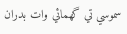سموسي تي گهمائي وات بدران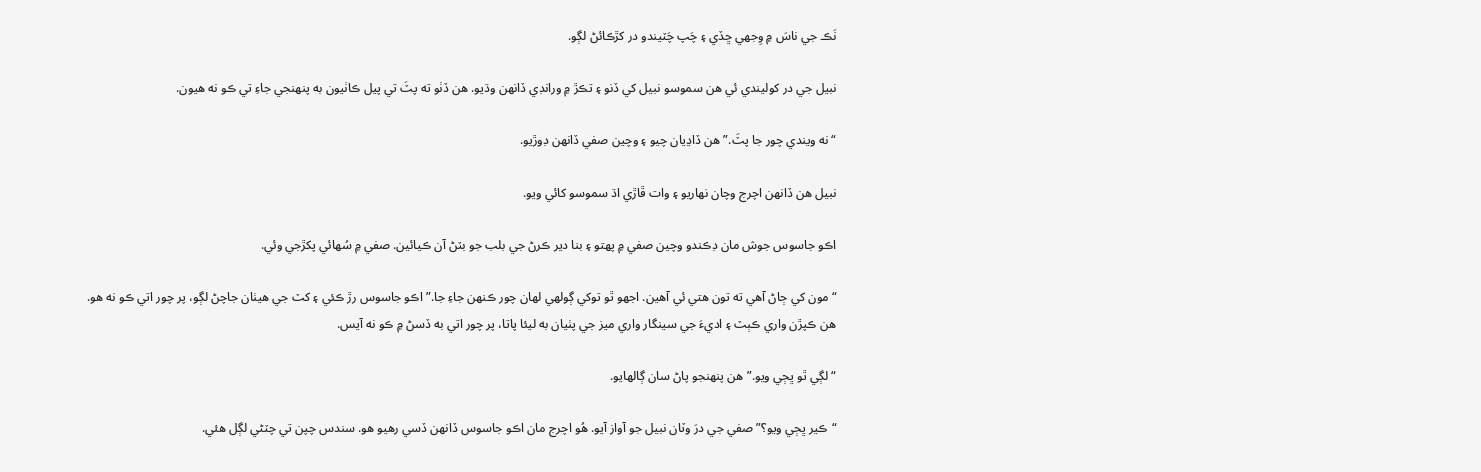نَڪ جي ناسَ ۾ وِجهي ڇڏي ۽ چَپ چَٽيندو در کڙڪائڻ لڳو.

نبيل جي در کوليندي ئي ھن سموسو نبيل کي ڏنو ۽ تڪڙ ۾ ورانڊي ڏانھن وڌيو. ھن ڏٺو ته پٽَ تي پيل ڪاٺيون به پنھنجي جاءِ تي ڪو نه ھيون.

“نه ويندي چور جا پٽَ.” ھن ڏاڍيان چيو ۽ وچين صفي ڏانھن ڊوڙيو.

نبيل ھن ڏانھن اچرج وچان نھاريو ۽ وات ڦاڙي اڌ سموسو کائي ويو.

اڪو جاسوس جوش مان ڊڪندو وچين صفي ۾ پھتو ۽ بنا دير ڪرڻ جي بلب جو بٽڻ آن ڪيائين. صفي ۾ سُھائي پکڙجي وئي.

“مون کي ڄاڻ آھي ته تون ھتي ئي آھين. اجهو ٿو توکي ڳولهي لھان چور ڪنھن جاءِ جا.” اڪو جاسوس رڙ ڪئي ۽ کٽ جي ھيٺان جاچڻ لڳو، پر چور اتي ڪو نه ھو. ھن ڪپڙن واري ڪٻٽ ۽ اديءَ جي سينگار واري ميز جي پٺيان به ليئا پاتا، پر چور اتي به ڏسڻ ۾ ڪو نه آيس.

“لڳي ٿو ڀڄي ويو.” ھن پنھنجو پاڻ سان ڳالهايو.

“ڪير ڀڄي ويو؟” صفي جي درَ وٽان نبيل جو آواز آيو. ھُو اچرج مان اڪو جاسوس ڏانھن ڏسي رھيو ھو. سندس چپن تي چٽڻي لڳل ھئي.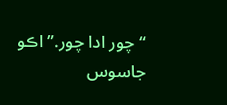“چور ادا چور.” اڪو جاسوس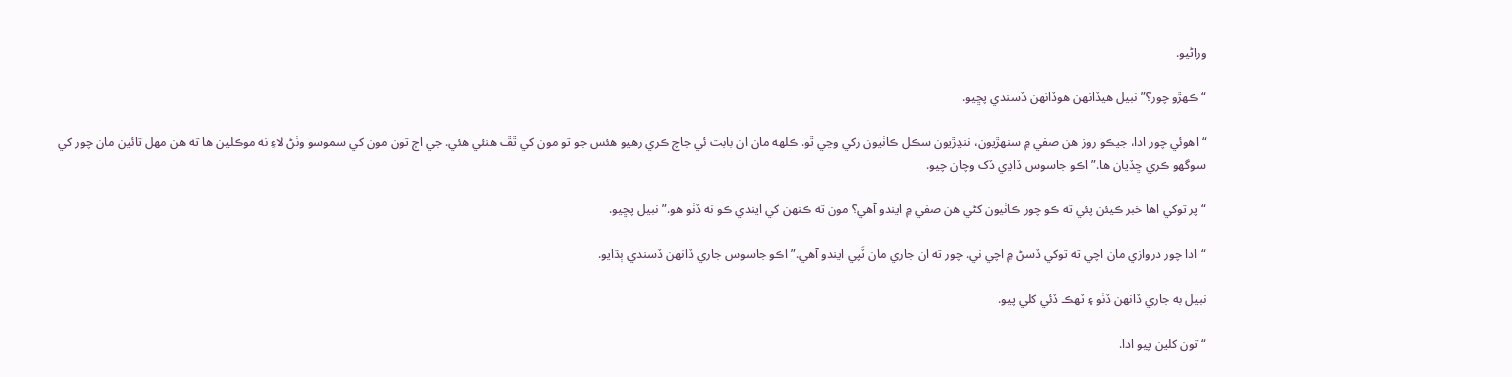وراڻيو.

“ڪھڙو چور؟” نبيل ھيڏانھن ھوڏانھن ڏسندي پڇيو.

“اھوئي چور ادا، جيڪو روز ھن صفي ۾ سنهڙيون، ننڍڙيون سڪل ڪاٺيون رکي وڃي ٿو. ڪلهه مان ان بابت ئي جاچ ڪري رھيو ھئس جو تو مون کي ٿڦ ھنئي ھئي. جي اڄ تون مون کي سموسو وٺڻ لاءِ نه موڪلين ھا ته ھن مھل تائين مان چور کي سوگهو ڪري ڇڏيان ھا.” اڪو جاسوس ڏاڍي ڏک وچان چيو.

“پر توکي اھا خبر ڪيئن پئي ته ڪو چور ڪاٺيون کڻي ھن صفي ۾ ايندو آھي؟ مون ته ڪنھن کي ايندي ڪو نه ڏٺو ھو.” نبيل پڇيو.

“ادا چور دروازي مان اچي ته توکي ڏسڻ ۾ اچي ني. چور ته ان جاري مان ٽَپي ايندو آھي.” اڪو جاسوس جاري ڏانھن ڏسندي ٻڌايو.

نبيل به جاري ڏانھن ڏٺو ۽ ٽھڪ ڏئي کلي پيو.

“تون کلين پيو ادا.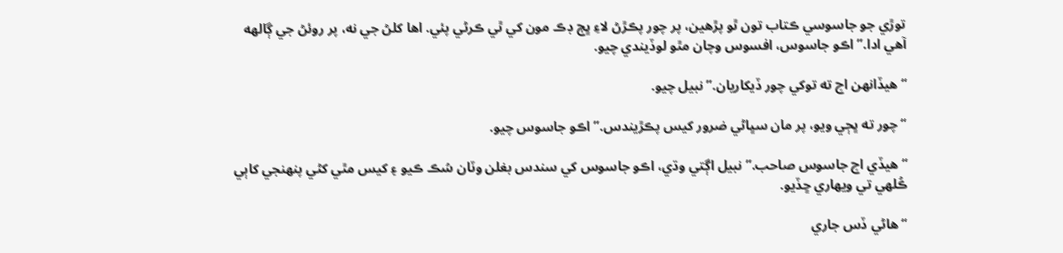توڙي جو جاسوسي ڪتاب تون ٿو پڙھين، پر چور پڪڙڻ لاءِ ڀڄ ڊڪ مون کي ٿي ڪرڻي پئي. اھا کلڻ جي نه، پر روئڻ جي ڳالهه آھي ادا.” اڪو جاسوس، افسوس وچان مٿو لوڏيندي چيو.

“ھيڏانھن اچ ته توکي چور ڏيکاريان.” نبيل چيو.

“چور ته ڀڄي ويو، پر مان سڀاڻي ضرور کيس پڪڙيندس.” اڪو جاسوس چيو.

“ھيڏي اچ جاسوس صاحب.” نبيل اڳتي وڌي، اڪو جاسوس کي سندس بغلن وٽان سُڪ ڪيو ۽ کيس مٿي کڻي پنھنجي کاٻي ڪُلهي تي ويھاري ڇڏيو.

“ھاڻي ڏس جاري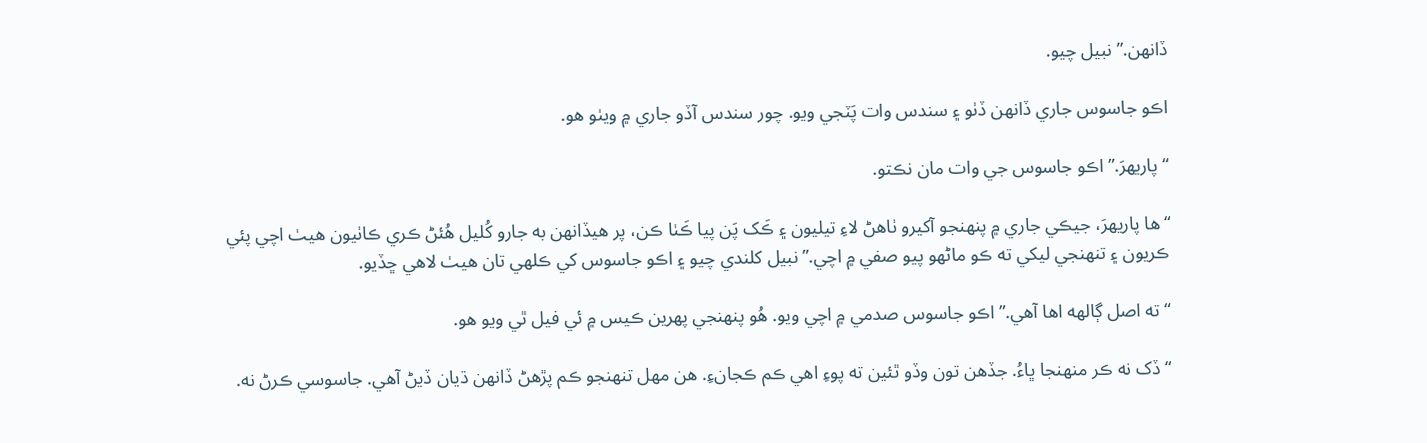ڏانھن.” نبيل چيو.

اڪو جاسوس جاري ڏانھن ڏٺو ۽ سندس وات پَٽجي ويو. چور سندس آڏو جاري ۾ ويٺو ھو.

“پاريھرَ.” اڪو جاسوس جي وات مان نڪتو.

“ھا پاريھرَ، جيڪي جاري ۾ پنھنجو آکيرو ٺاھڻ لاءِ تيليون ۽ ڪَک پَن پيا ڪَٺا ڪن، پر ھيڏانھن به جارو کُليل ھُئڻ ڪري ڪاٺيون ھيٺ اچي پئي ڪريون ۽ تنھنجي ليکي ته ڪو ماڻهو پيو صفي ۾ اچي.” نبيل کلندي چيو ۽ اڪو جاسوس کي ڪلهي تان ھيٺ لاھي ڇڏيو.

“ته اصل ڳالهه اھا آھي.” اڪو جاسوس صدمي ۾ اچي ويو. ھُو پنھنجي پھرين ڪيس ۾ ئي فيل ٿي ويو ھو.

“ڏک نه ڪر منھنجا ڀاءُ. جڏھن تون وڏو ٿئين ته پوءِ اھي ڪم ڪجانءِ. ھن مھل تنھنجو ڪم پڙھڻ ڏانھن ڌيان ڏيڻ آھي. جاسوسي ڪرڻ نه.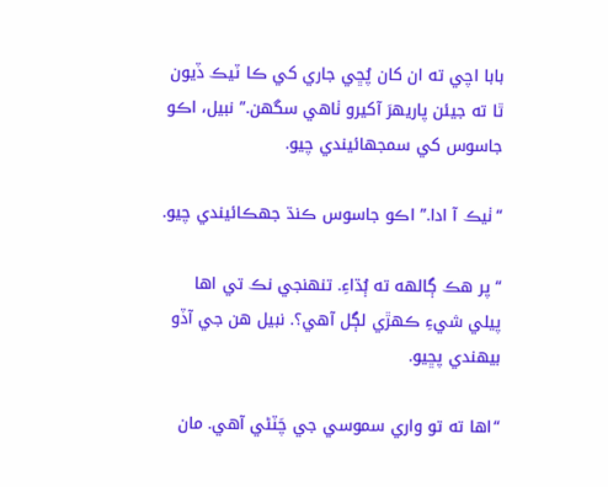بابا اچي ته ان کان پُڇي جاري کي ڪا ٽيڪ ڏيون ٿا ته جيئن پاريھرَ آکيرو ٺاھي سگهن.” نبيل، اڪو جاسوس کي سمجهائيندي چيو.

“ٺيڪ آ ادا.” اڪو جاسوس ڪنڌ جهڪائيندي چيو.

“پر ھڪ ڳالهه ته ٻُڌاءِ. تنھنجي نڪ تي اھا پيلي شيءِ ڪھڙي لڳل آھي؟. نبيل ھن جي آڏو بيھندي پڇيو.

“اھا ته تو واري سموسي جي چَٽڻي آھي. مان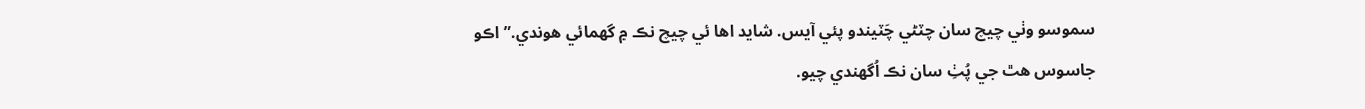سموسو وٺي چيچ سان چٽڻي چَٽيندو پئي آيس. شايد اھا ئي چيچ نڪ ۾ گهمائي ھوندي.” اڪو جاسوس ھٿ جي پُٺِ سان نڪ اُگهندي چيو.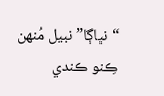“نڀاڳا” نبيل مُنھن ڪِنو ڪندي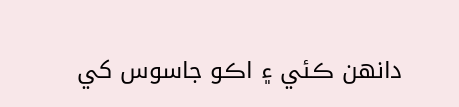دانھن ڪئي ۽ اڪو جاسوس کي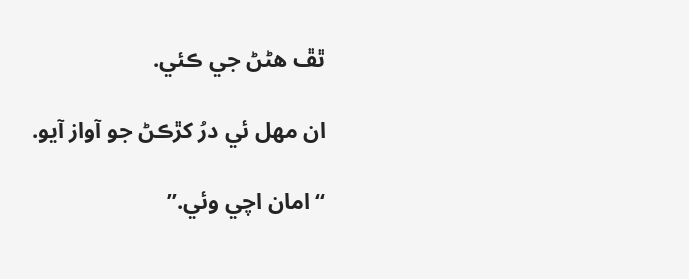ٿڦ ھڻڻ جي ڪئي.

ان مھل ئي درُ کڙڪڻ جو آواز آيو.

“امان اچي وئي.”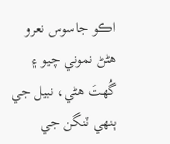اڪو جاسوس نعرو ھڻڻ نموني چيو ۽ گُهتَ ھڻي، نبيل جي ٻنهي ٽنگن جي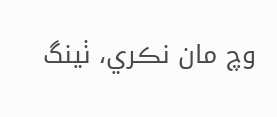وچ مان نڪري، ٺينگ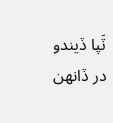ٽَپا ڏيندو در ڏانھن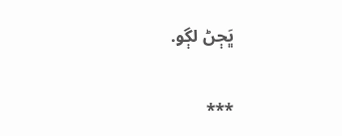ڀَڄڻ لڳو.

***